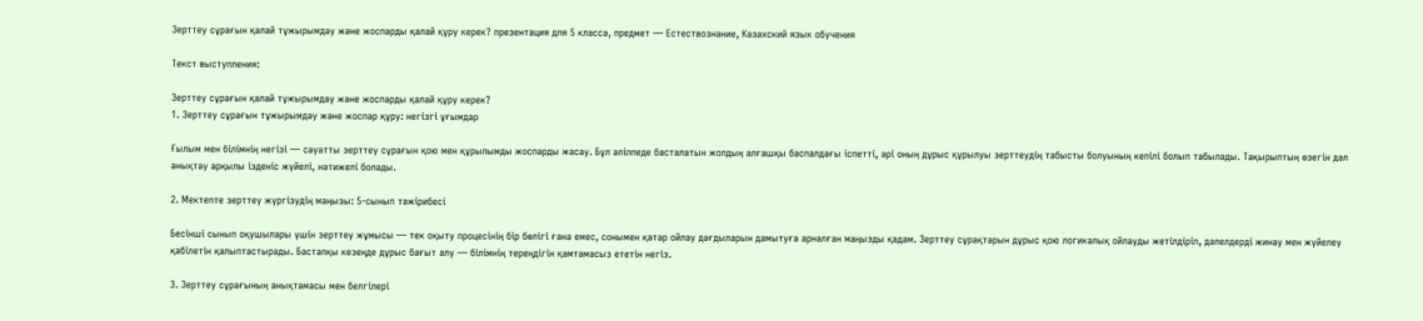Зерттеу сұрағын қалай тұжырымдау және жоспарды қалай құру керек? презентация для 5 класса, предмет — Естествознание, Казахский язык обучения

Текст выступления:

Зерттеу сұрағын қалай тұжырымдау және жоспарды қалай құру керек?
1. Зерттеу сұрағын тұжырымдау және жоспар құру: негізгі ұғымдар

Ғылым мен білімнің негізі — сауатты зерттеу сұрағын қою мен құрылымды жоспарды жасау. Бұл әліппеде басталатын жолдың алғашқы баспалдағы іспетті, әрі оның дұрыс құрылуы зерттеудің табысты болуының кепілі болып табылады. Тақырыптың өзегін дәл анықтау арқылы ізденіс жүйелі, нәтижелі болады.

2. Мектепте зерттеу жүргізудің маңызы: 5-сынып тәжірибесі

Бесінші сынып оқушылары үшін зерттеу жұмысы — тек оқыту процесінің бір бөлігі ғана емес, сонымен қатар ойлау дағдыларын дамытуға арналған маңызды қадам. Зерттеу сұрақтарын дұрыс қою логикалық ойлауды жетілдіріп, дәлелдерді жинау мен жүйелеу қабілетін қалыптастырады. Бастапқы кезеңде дұрыс бағыт алу — білімнің тереңдігін қамтамасыз ететін негіз.

3. Зерттеу сұрағының анықтамасы мен белгілері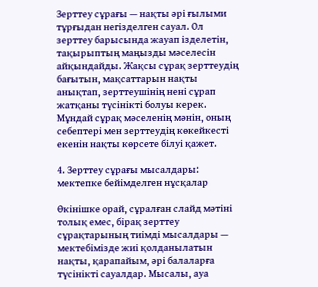Зерттеу сұрағы — нақты әрі ғылыми тұрғыдан негізделген сауал. Ол зерттеу барысында жауап ізделетін, тақырыптың маңызды мәселесін айқындайды. Жақсы сұрақ зерттеудің бағытын, мақсаттарын нақты анықтап, зерттеушінің нені сұрап жатқаны түсінікті болуы керек. Мұндай сұрақ мәселенің мәнін, оның себептері мен зерттеудің көкейкесті екенін нақты көрсете білуі қажет.

4. Зерттеу сұрағы мысалдары: мектепке бейімделген нұсқалар

Өкінішке орай, сұралған слайд мәтіні толық емес, бірақ зерттеу сұрақтарының тиімді мысалдары — мектебімізде жиі қолданылатын нақты, қарапайым, әрі балаларға түсінікті сауалдар. Мысалы, ауа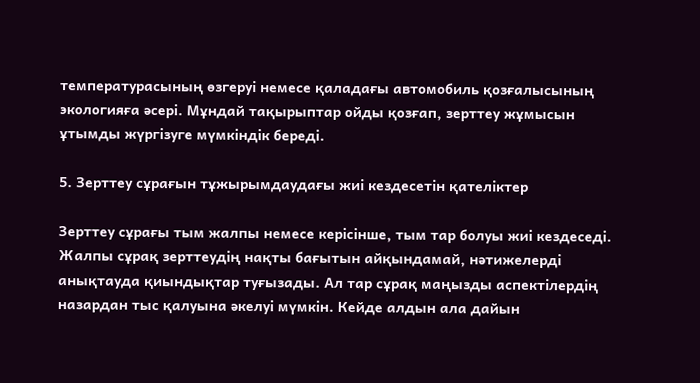температурасының өзгеруі немесе қаладағы автомобиль қозғалысының экологияға әсері. Мұндай тақырыптар ойды қозғап, зерттеу жұмысын ұтымды жүргізуге мүмкіндік береді.

5. Зерттеу сұрағын тұжырымдаудағы жиі кездесетін қателіктер

Зерттеу сұрағы тым жалпы немесе керісінше, тым тар болуы жиі кездеседі. Жалпы сұрақ зерттеудің нақты бағытын айқындамай, нәтижелерді анықтауда қиындықтар туғызады. Ал тар сұрақ маңызды аспектілердің назардан тыс қалуына әкелуі мүмкін. Кейде алдын ала дайын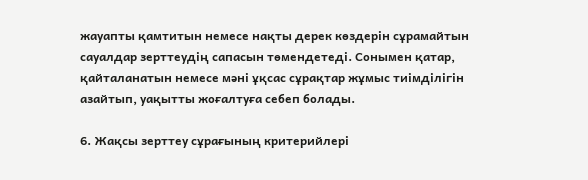жауапты қамтитын немесе нақты дерек көздерін сұрамайтын сауалдар зерттеудің сапасын төмендетеді. Сонымен қатар, қайталанатын немесе мәні ұқсас сұрақтар жұмыс тиімділігін азайтып, уақытты жоғалтуға себеп болады.

6. Жақсы зерттеу сұрағының критерийлері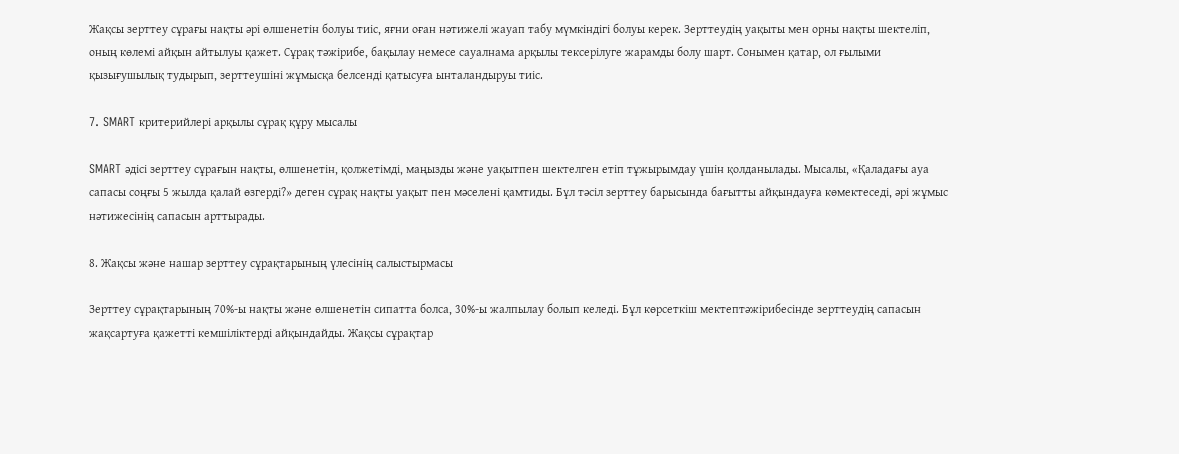Жақсы зерттеу сұрағы нақты әрі өлшенетін болуы тиіс, яғни оған нәтижелі жауап табу мүмкіндігі болуы керек. Зерттеудің уақыты мен орны нақты шектеліп, оның көлемі айқын айтылуы қажет. Сұрақ тәжірибе, бақылау немесе сауалнама арқылы тексерілуге жарамды болу шарт. Сонымен қатар, ол ғылыми қызығушылық тудырып, зерттеушіні жұмысқа белсенді қатысуға ынталандыруы тиіс.

7. SMART критерийлері арқылы сұрақ құру мысалы

SMART әдісі зерттеу сұрағын нақты, өлшенетін, қолжетімді, маңызды және уақытпен шектелген етіп тұжырымдау үшін қолданылады. Мысалы, «Қаладағы ауа сапасы соңғы 5 жылда қалай өзгерді?» деген сұрақ нақты уақыт пен мәселені қамтиды. Бұл тәсіл зерттеу барысында бағытты айқындауға көмектеседі, әрі жұмыс нәтижесінің сапасын арттырады.

8. Жақсы және нашар зерттеу сұрақтарының үлесінің салыстырмасы

Зерттеу сұрақтарының 70%-ы нақты және өлшенетін сипатта болса, 30%-ы жалпылау болып келеді. Бұл көрсеткіш мектептәжірибесінде зерттеудің сапасын жақсартуға қажетті кемшіліктерді айқындайды. Жақсы сұрақтар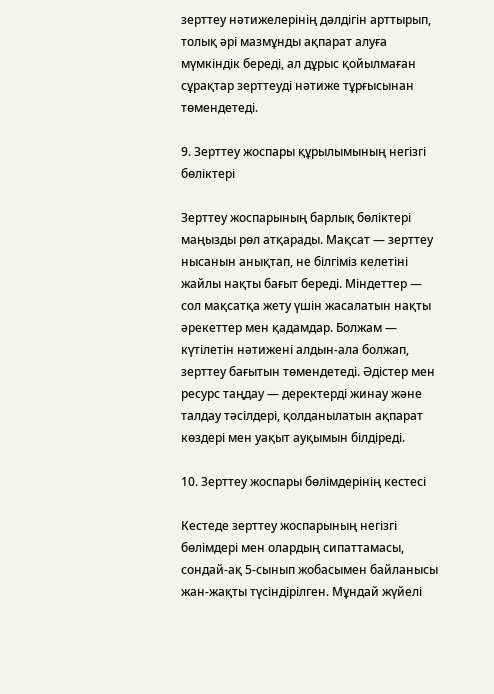зерттеу нәтижелерінің дәлдігін арттырып, толық әрі мазмұнды ақпарат алуға мүмкіндік береді, ал дұрыс қойылмаған сұрақтар зерттеуді нәтиже тұрғысынан төмендетеді.

9. Зерттеу жоспары құрылымының негізгі бөліктері

Зерттеу жоспарының барлық бөліктері маңызды рөл атқарады. Мақсат — зерттеу нысанын анықтап, не білгіміз келетіні жайлы нақты бағыт береді. Міндеттер — сол мақсатқа жету үшін жасалатын нақты әрекеттер мен қадамдар. Болжам — күтілетін нәтижені алдын-ала болжап, зерттеу бағытын төмендетеді. Әдістер мен ресурс таңдау — деректерді жинау және талдау тәсілдері, қолданылатын ақпарат көздері мен уақыт ауқымын білдіреді.

10. Зерттеу жоспары бөлімдерінің кестесі

Кестеде зерттеу жоспарының негізгі бөлімдері мен олардың сипаттамасы, сондай-ақ 5-сынып жобасымен байланысы жан-жақты түсіндірілген. Мұндай жүйелі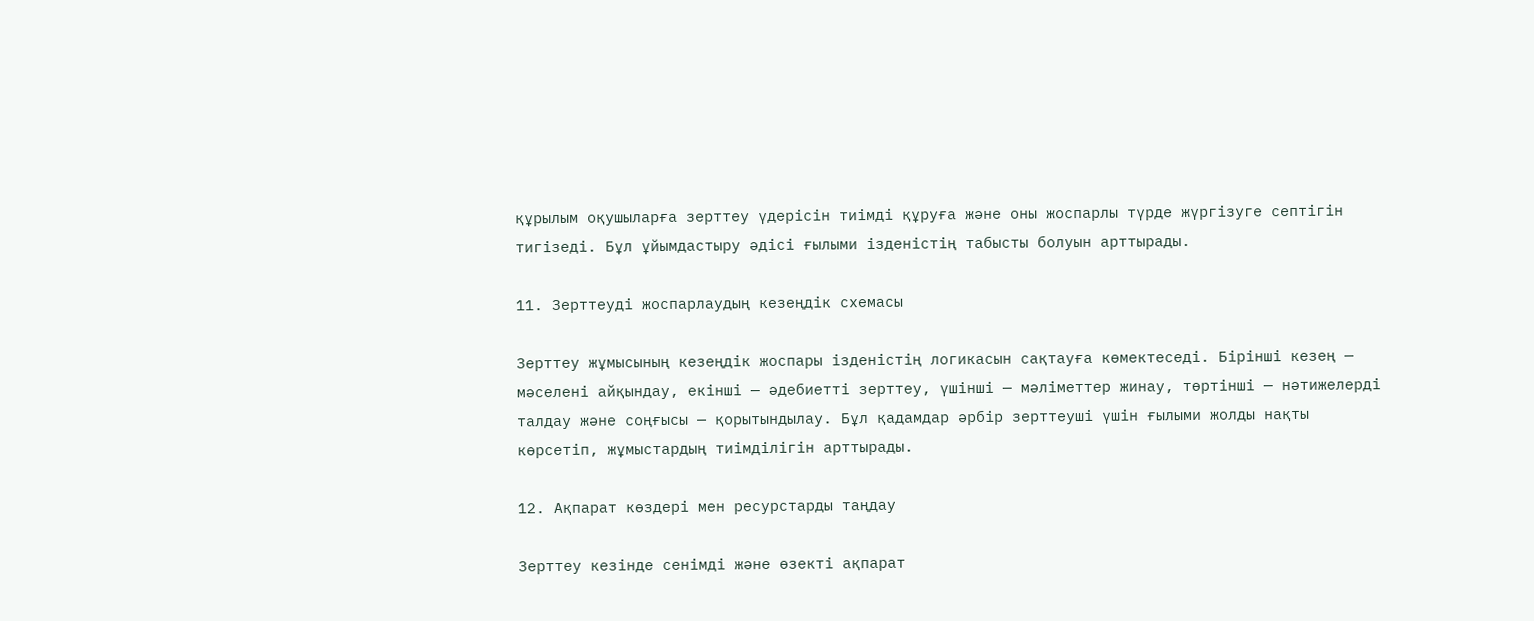құрылым оқушыларға зерттеу үдерісін тиімді құруға және оны жоспарлы түрде жүргізуге септігін тигізеді. Бұл ұйымдастыру әдісі ғылыми ізденістің табысты болуын арттырады.

11. Зерттеуді жоспарлаудың кезеңдік схемасы

Зерттеу жұмысының кезеңдік жоспары ізденістің логикасын сақтауға көмектеседі. Бірінші кезең — мәселені айқындау, екінші — әдебиетті зерттеу, үшінші — мәліметтер жинау, төртінші — нәтижелерді талдау және соңғысы — қорытындылау. Бұл қадамдар әрбір зерттеуші үшін ғылыми жолды нақты көрсетіп, жұмыстардың тиімділігін арттырады.

12. Ақпарат көздері мен ресурстарды таңдау

Зерттеу кезінде сенімді және өзекті ақпарат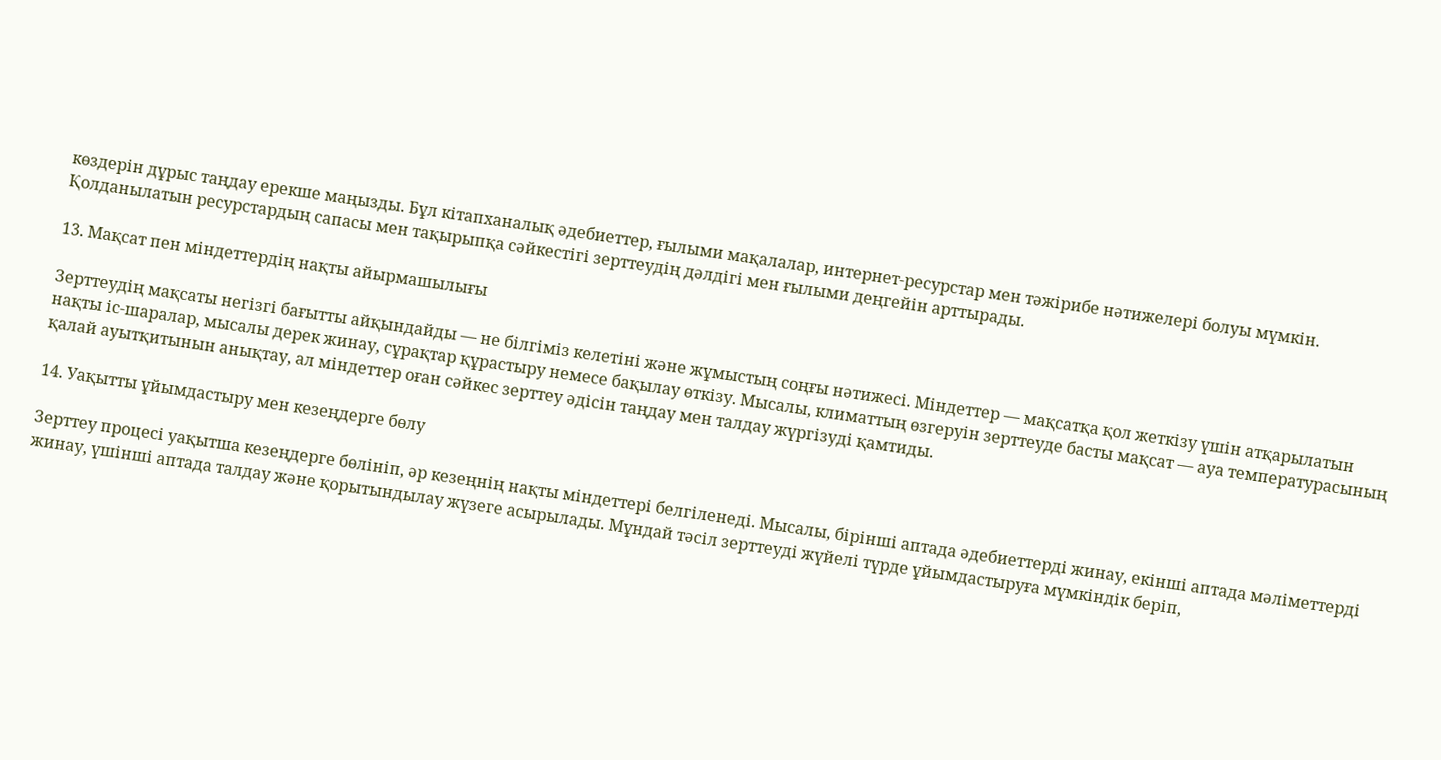көздерін дұрыс таңдау ерекше маңызды. Бұл кітапханалық әдебиеттер, ғылыми мақалалар, интернет-ресурстар мен тәжірибе нәтижелері болуы мүмкін. Қолданылатын ресурстардың сапасы мен тақырыпқа сәйкестігі зерттеудің дәлдігі мен ғылыми деңгейін арттырады.

13. Мақсат пен міндеттердің нақты айырмашылығы

Зерттеудің мақсаты негізгі бағытты айқындайды — не білгіміз келетіні және жұмыстың соңғы нәтижесі. Міндеттер — мақсатқа қол жеткізу үшін атқарылатын нақты іс-шаралар, мысалы дерек жинау, сұрақтар құрастыру немесе бақылау өткізу. Мысалы, климаттың өзгеруін зерттеуде басты мақсат — ауа температурасының қалай ауытқитынын анықтау, ал міндеттер оған сәйкес зерттеу әдісін таңдау мен талдау жүргізуді қамтиды.

14. Уақытты ұйымдастыру мен кезеңдерге бөлу

Зерттеу процесі уақытша кезеңдерге бөлініп, әр кезеңнің нақты міндеттері белгіленеді. Мысалы, бірінші аптада әдебиеттерді жинау, екінші аптада мәліметтерді жинау, үшінші аптада талдау және қорытындылау жүзеге асырылады. Мұндай тәсіл зерттеуді жүйелі түрде ұйымдастыруға мүмкіндік беріп,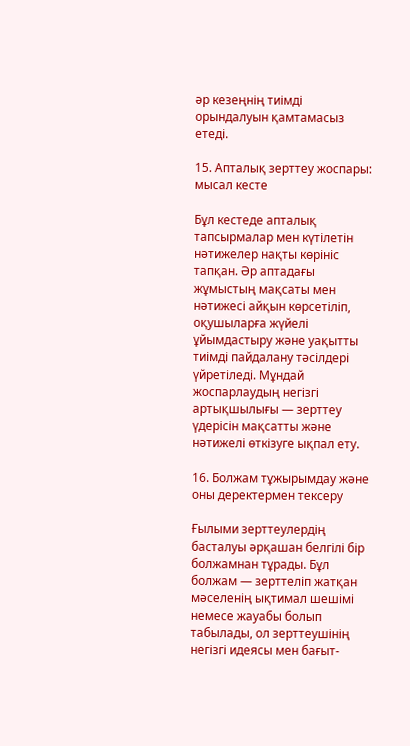әр кезеңнің тиімді орындалуын қамтамасыз етеді.

15. Апталық зерттеу жоспары: мысал кесте

Бұл кестеде апталық тапсырмалар мен күтілетін нәтижелер нақты көрініс тапқан. Әр аптадағы жұмыстың мақсаты мен нәтижесі айқын көрсетіліп, оқушыларға жүйелі ұйымдастыру және уақытты тиімді пайдалану тәсілдері үйретіледі. Мұндай жоспарлаудың негізгі артықшылығы — зерттеу үдерісін мақсатты және нәтижелі өткізуге ықпал ету.

16. Болжам тұжырымдау және оны деректермен тексеру

Ғылыми зерттеулердің басталуы әрқашан белгілі бір болжамнан тұрады. Бұл болжам — зерттеліп жатқан мәселенің ықтимал шешімі немесе жауабы болып табылады, ол зерттеушінің негізгі идеясы мен бағыт-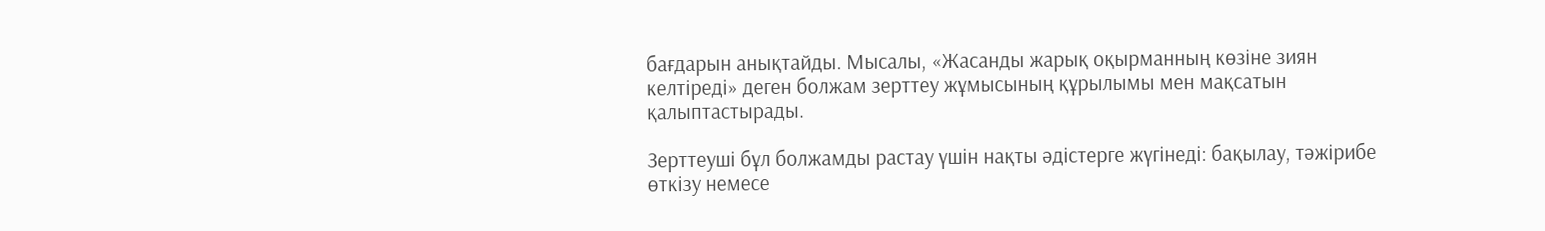бағдарын анықтайды. Мысалы, «Жасанды жарық оқырманның көзіне зиян келтіреді» деген болжам зерттеу жұмысының құрылымы мен мақсатын қалыптастырады.

Зерттеуші бұл болжамды растау үшін нақты әдістерге жүгінеді: бақылау, тәжірибе өткізу немесе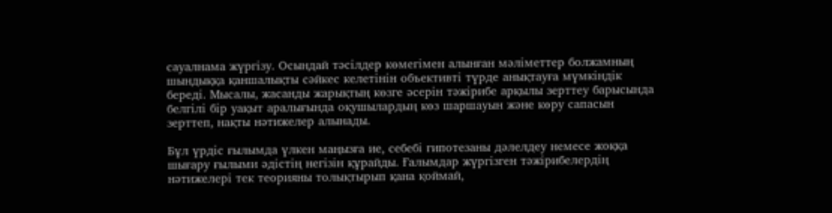сауалнама жүргізу. Осындай тәсілдер көмегімен алынған мәліметтер болжамның шындыққа қаншалықты сәйкес келетінін объективті түрде анықтауға мүмкіндік береді. Мысалы, жасанды жарықтың көзге әсерін тәжірибе арқылы зерттеу барысында белгілі бір уақыт аралығында оқушылардың көз шаршауын және көру сапасын зерттеп, нақты нәтижелер алынады.

Бұл үрдіс ғылымда үлкен маңызға ие, себебі гипотезаны дәлелдеу немесе жоққа шығару ғылыми әдістің негізін құрайды. Ғалымдар жүргізген тәжірибелердің нәтижелері тек теорияны толықтырып қана қоймай,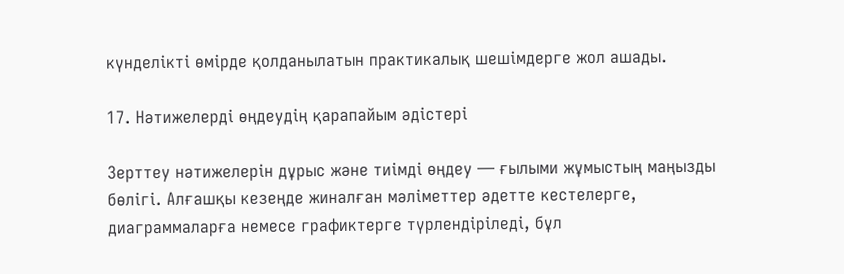күнделікті өмірде қолданылатын практикалық шешімдерге жол ашады.

17. Нәтижелерді өңдеудің қарапайым әдістері

Зерттеу нәтижелерін дұрыс және тиімді өңдеу — ғылыми жұмыстың маңызды бөлігі. Алғашқы кезеңде жиналған мәліметтер әдетте кестелерге, диаграммаларға немесе графиктерге түрлендіріледі, бұл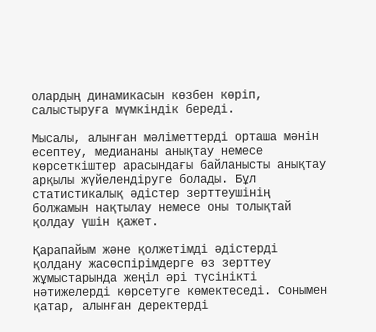олардың динамикасын көзбен көріп, салыстыруға мүмкіндік береді.

Мысалы, алынған мәліметтерді орташа мәнін есептеу, медиананы анықтау немесе көрсеткіштер арасындағы байланысты анықтау арқылы жүйелендіруге болады. Бұл статистикалық әдістер зерттеушінің болжамын нақтылау немесе оны толықтай қолдау үшін қажет.

Қарапайым және қолжетімді әдістерді қолдану жасөспірімдерге өз зерттеу жұмыстарында жеңіл әрі түсінікті нәтижелерді көрсетуге көмектеседі. Сонымен қатар, алынған деректерді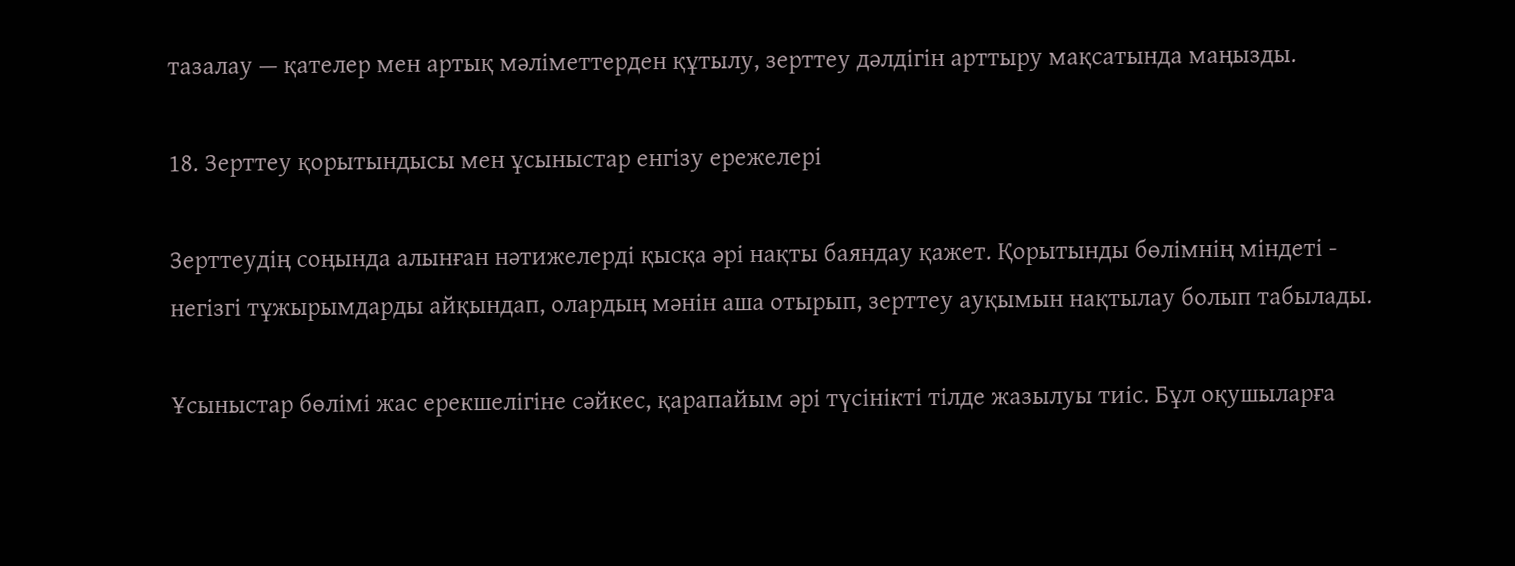тазалау — қателер мен артық мәліметтерден құтылу, зерттеу дәлдігін арттыру мақсатында маңызды.

18. Зерттеу қорытындысы мен ұсыныстар енгізу ережелері

Зерттеудің соңында алынған нәтижелерді қысқа әрі нақты баяндау қажет. Қорытынды бөлімнің міндеті - негізгі тұжырымдарды айқындап, олардың мәнін аша отырып, зерттеу ауқымын нақтылау болып табылады.

Ұсыныстар бөлімі жас ерекшелігіне сәйкес, қарапайым әрі түсінікті тілде жазылуы тиіс. Бұл оқушыларға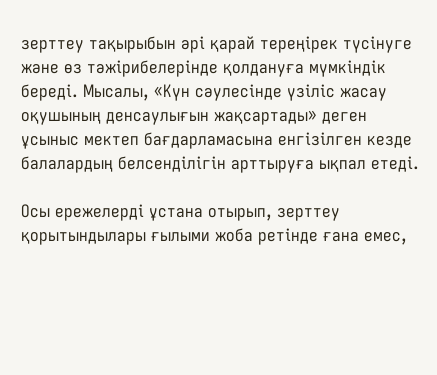зерттеу тақырыбын әрі қарай тереңірек түсінуге және өз тәжірибелерінде қолдануға мүмкіндік береді. Мысалы, «Күн сәулесінде үзіліс жасау оқушының денсаулығын жақсартады» деген ұсыныс мектеп бағдарламасына енгізілген кезде балалардың белсенділігін арттыруға ықпал етеді.

Осы ережелерді ұстана отырып, зерттеу қорытындылары ғылыми жоба ретінде ғана емес,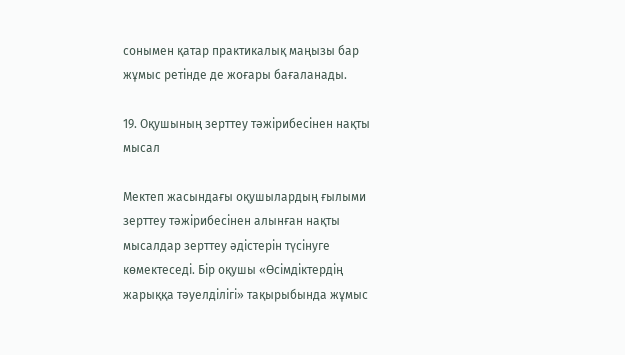сонымен қатар практикалық маңызы бар жұмыс ретінде де жоғары бағаланады.

19. Оқушының зерттеу тәжірибесінен нақты мысал

Мектеп жасындағы оқушылардың ғылыми зерттеу тәжірибесінен алынған нақты мысалдар зерттеу әдістерін түсінуге көмектеседі. Бір оқушы «Өсімдіктердің жарыққа тәуелділігі» тақырыбында жұмыс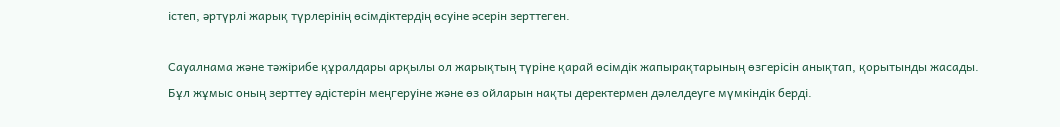істеп, әртүрлі жарық түрлерінің өсімдіктердің өсуіне әсерін зерттеген.

Сауалнама және тәжірибе құралдары арқылы ол жарықтың түріне қарай өсімдік жапырақтарының өзгерісін анықтап, қорытынды жасады. Бұл жұмыс оның зерттеу әдістерін меңгеруіне және өз ойларын нақты деректермен дәлелдеуге мүмкіндік берді.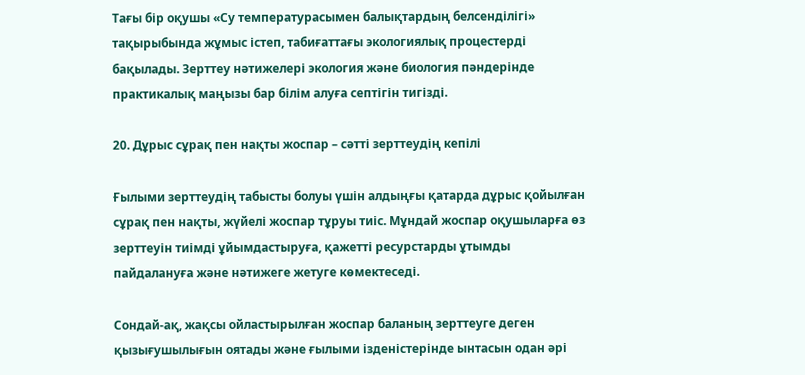Тағы бір оқушы «Су температурасымен балықтардың белсенділігі» тақырыбында жұмыс істеп, табиғаттағы экологиялық процестерді бақылады. Зерттеу нәтижелері экология және биология пәндерінде практикалық маңызы бар білім алуға септігін тигізді.

20. Дұрыс сұрақ пен нақты жоспар – сәтті зерттеудің кепілі

Ғылыми зерттеудің табысты болуы үшін алдыңғы қатарда дұрыс қойылған сұрақ пен нақты, жүйелі жоспар тұруы тиіс. Мұндай жоспар оқушыларға өз зерттеуін тиімді ұйымдастыруға, қажетті ресурстарды ұтымды пайдалануға және нәтижеге жетуге көмектеседі.

Сондай-ақ, жақсы ойластырылған жоспар баланың зерттеуге деген қызығушылығын оятады және ғылыми ізденістерінде ынтасын одан әрі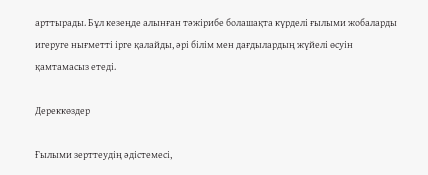арттырады. Бұл кезеңде алынған тәжірибе болашақта күрделі ғылыми жобаларды игеруге нығметті ірге қалайды, әрі білім мен дағдылардың жүйелі өсуін қамтамасыз етеді.

Дереккөздер

Ғылыми зерттеудің әдістемесі,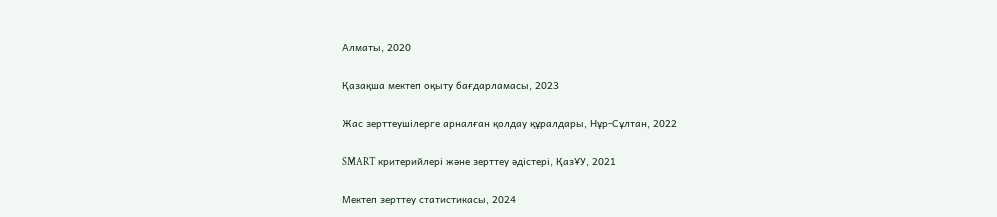Алматы, 2020

Қазақша мектеп оқыту бағдарламасы, 2023

Жас зерттеушілерге арналған қолдау құралдары, Нұр-Сұлтан, 2022

SMART критерийлері және зерттеу әдістері, ҚазҰУ, 2021

Мектеп зерттеу статистикасы, 2024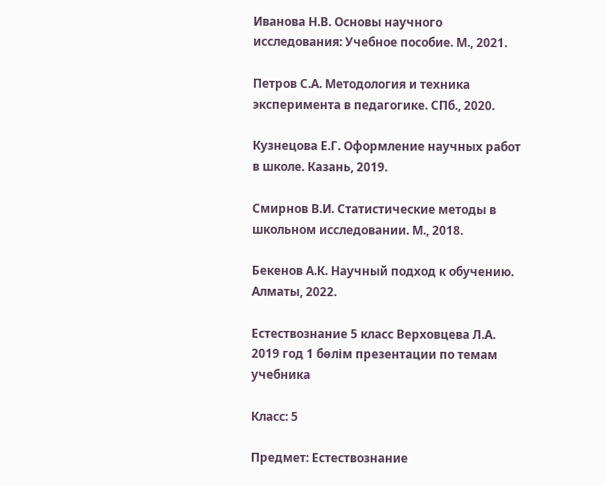Иванова Н.В. Основы научного исследования: Учебное пособие. М., 2021.

Петров С.А. Методология и техника эксперимента в педагогике. СПб., 2020.

Кузнецова Е.Г. Оформление научных работ в школе. Казань, 2019.

Смирнов В.И. Статистические методы в школьном исследовании. М., 2018.

Бекенов А.К. Научный подход к обучению. Алматы, 2022.

Естествознание 5 класс Верховцева Л.А. 2019 год 1 бөлім презентации по темам учебника

Класс: 5

Предмет: Естествознание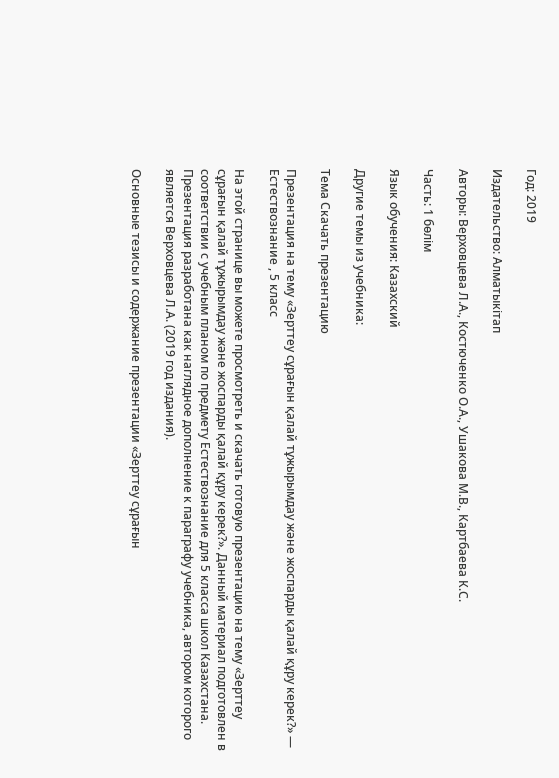Год: 2019

Издательство: Алматыкітап

Авторы: Верховцева Л.А., Костюченко О.А., Ушакова М.В., Картбаева К.С.

Часть: 1 бөлім

Язык обучения: Казахский

Другие темы из учебника:

Тема Скачать презентацию

Презентация на тему «Зерттеу сұрағын қалай тұжырымдау және жоспарды қалай құру керек?» — Естествознание , 5 класс

На этой странице вы можете просмотреть и скачать готовую презентацию на тему «Зерттеу сұрағын қалай тұжырымдау және жоспарды қалай құру керек?». Данный материал подготовлен в соответствии с учебным планом по предмету Естествознание для 5 класса школ Казахстана. Презентация разработана как наглядное дополнение к параграфу учебника, автором которого является Верховцева Л.А. (2019 год издания).

Основные тезисы и содержание презентации «Зерттеу сұрағын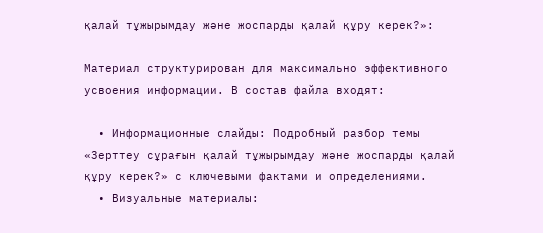қалай тұжырымдау және жоспарды қалай құру керек?»:

Материал структурирован для максимально эффективного усвоения информации. В состав файла входят:

  • Информационные слайды: Подробный разбор темы «Зерттеу сұрағын қалай тұжырымдау және жоспарды қалай құру керек?» с ключевыми фактами и определениями.
  • Визуальные материалы: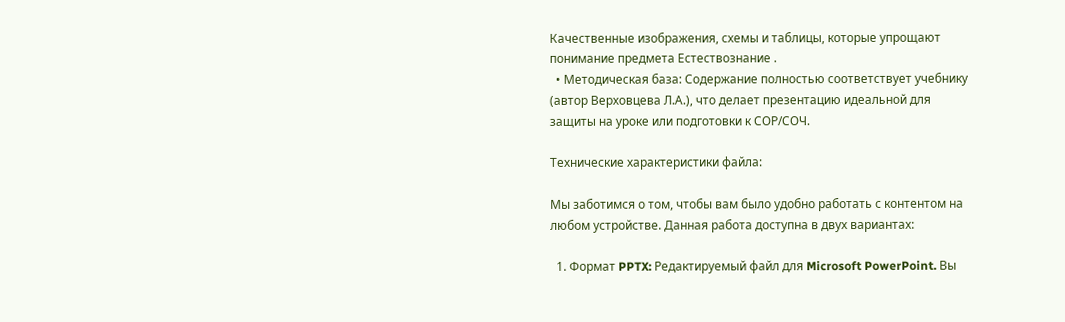Качественные изображения, схемы и таблицы, которые упрощают понимание предмета Естествознание .
  • Методическая база: Содержание полностью соответствует учебнику (автор Верховцева Л.А.), что делает презентацию идеальной для защиты на уроке или подготовки к СОР/СОЧ.

Технические характеристики файла:

Мы заботимся о том, чтобы вам было удобно работать с контентом на любом устройстве. Данная работа доступна в двух вариантах:

  1. Формат PPTX: Редактируемый файл для Microsoft PowerPoint. Вы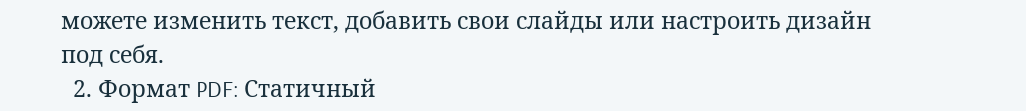можете изменить текст, добавить свои слайды или настроить дизайн под себя.
  2. Формат PDF: Статичный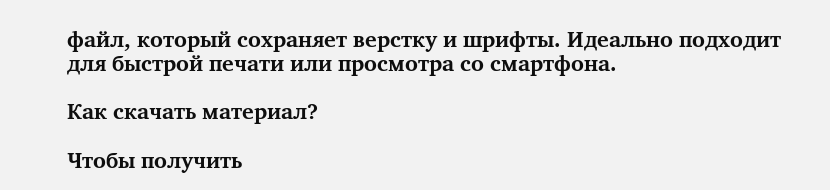файл, который сохраняет верстку и шрифты. Идеально подходит для быстрой печати или просмотра со смартфона.

Как скачать материал?

Чтобы получить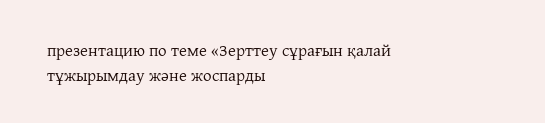презентацию по теме «Зерттеу сұрағын қалай тұжырымдау және жоспарды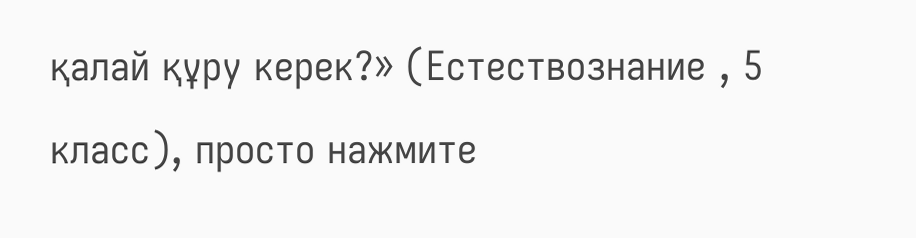қалай құру керек?» (Естествознание , 5 класс), просто нажмите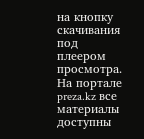на кнопку скачивания под плеером просмотра. На портале preza.kz все материалы доступны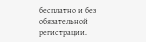бесплатно и без обязательной регистрации.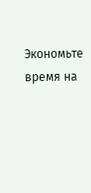Экономьте время на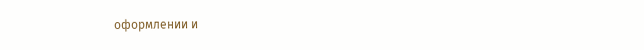оформлении и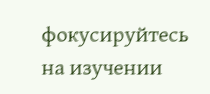фокусируйтесь на изучении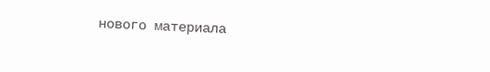нового материала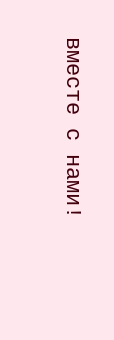вместе с нами!